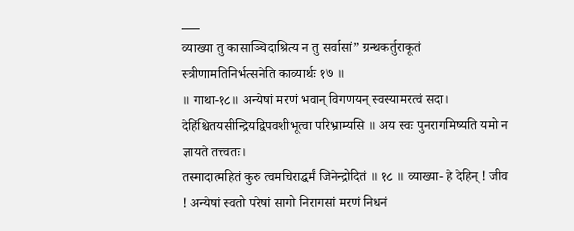___
व्याख्या तु कासाञ्चिदाश्रित्य न तु सर्वासां” ग्रन्थकर्तुराकूतं स्त्रीणामतिनिर्भत्सनेति काव्यार्थः १७ ॥
॥ गाथा-१८॥ अन्येषां मरणं भवान् विगणयन् स्वस्यामरत्वं सदा। देहिंश्चितयसीन्द्रियद्विपवशीभूत्वा परिभ्राम्यसि ॥ अय स्वः पुनरागमिष्यति यमो न ज्ञायते तत्त्वतः।
तस्मादात्महितं कुरु त्वमचिराद्धर्मं जिनेन्द्रोदितं ॥ १८ ॥ व्याख्या- हे देहिन् ! जीव ! अन्येषां स्वतो परेषां सागो निरागसां मरणं निधनं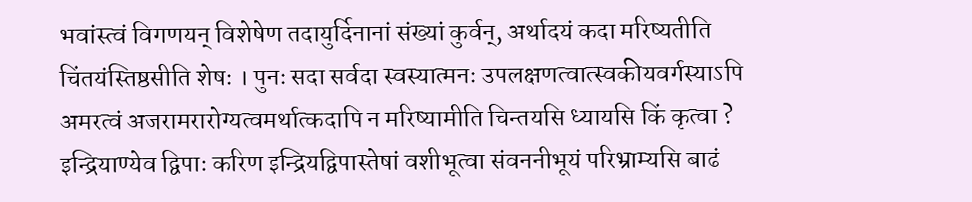भवांस्त्वं विगणयन् विशेषेण तदायुर्दिनानां संख्यां कुर्वन्, अर्थादयं कदा मरिष्यतीति चिंतयंस्तिष्ठसीति शेषः । पुनः सदा सर्वदा स्वस्यात्मनः उपलक्षणत्वात्स्वकीयवर्गस्याऽपि अमरत्वं अजरामरारोग्यत्वमर्थात्कदापि न मरिष्यामीति चिन्तयसि ध्यायसि किं कृत्वा ? इन्द्रियाण्येव द्विपाः करिण इन्द्रियद्विपास्तेषां वशीभूत्वा संवननीभूयं परिभ्राम्यसि बाढं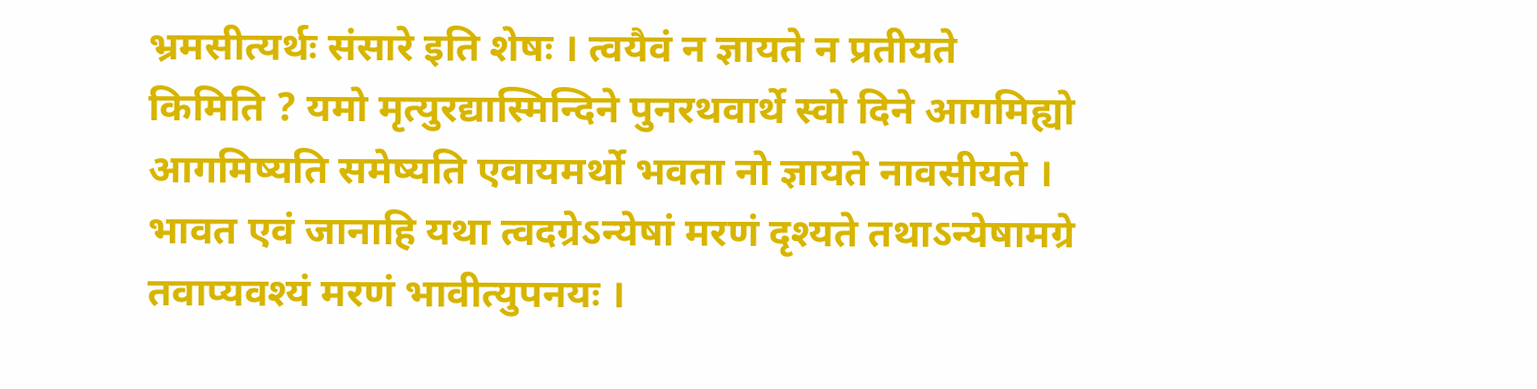भ्रमसीत्यर्थः संसारे इति शेषः । त्वयैवं न ज्ञायते न प्रतीयते किमिति ? यमो मृत्युरद्यास्मिन्दिने पुनरथवार्थे स्वो दिने आगमिह्यो आगमिष्यति समेष्यति एवायमर्थो भवता नो ज्ञायते नावसीयते । भावत एवं जानाहि यथा त्वदग्रेऽन्येषां मरणं दृश्यते तथाऽन्येषामग्रे तवाप्यवश्यं मरणं भावीत्युपनयः ।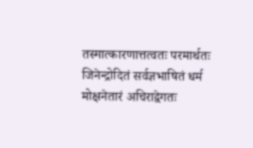तस्मात्कारणात्तत्वतः परमार्थतः जिनेन्द्रोदितं सर्वज्ञभाषितं धर्म मोक्षनेतारं अचिराद्वेगतः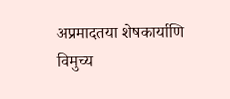अप्रमादतया शेषकार्याणि विमुच्य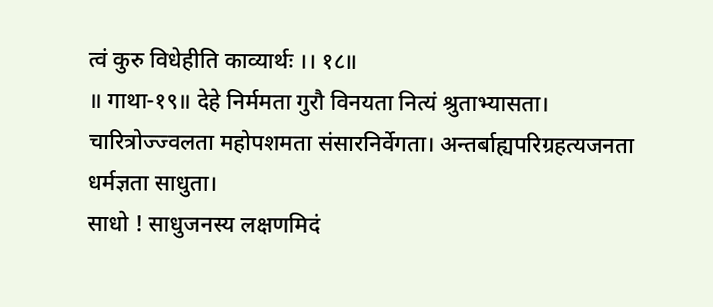त्वं कुरु विधेहीति काव्यार्थः ।। १८॥
॥ गाथा-१९॥ देहे निर्ममता गुरौ विनयता नित्यं श्रुताभ्यासता। चारित्रोज्ज्वलता महोपशमता संसारनिर्वेगता। अन्तर्बाह्यपरिग्रहत्यजनता धर्मज्ञता साधुता।
साधो ! साधुजनस्य लक्षणमिदं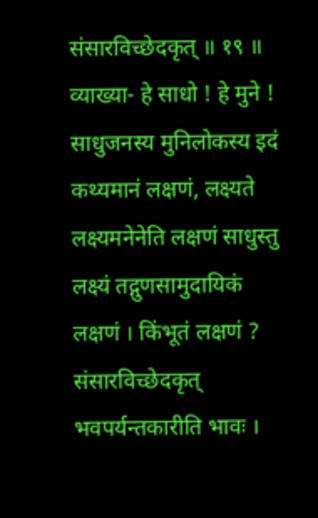संसारविच्छेदकृत् ॥ १९ ॥ व्याख्या- हे साधो ! हे मुने ! साधुजनस्य मुनिलोकस्य इदं कथ्यमानं लक्षणं, लक्ष्यते लक्ष्यमनेनेति लक्षणं साधुस्तु लक्ष्यं तद्गुणसामुदायिकं लक्षणं । किंभूतं लक्षणं ? संसारविच्छेदकृत् भवपर्यन्तकारीति भावः ।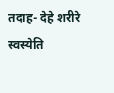तदाह- देहे शरीरे स्वस्येति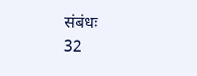संबंधः
32